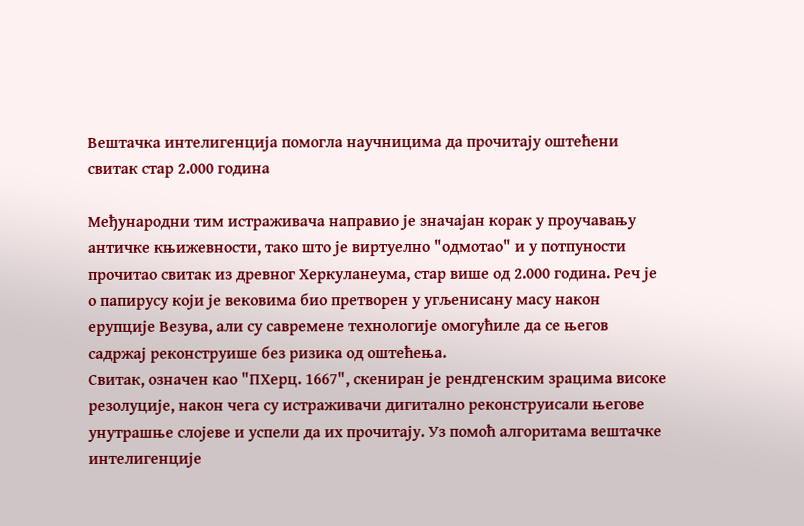Вештачка интелигенција помогла научницима да прочитају оштећени свитак стар 2.000 година

Међународни тим истраживача направио је значајан корак у проучавању античке књижевности, тако што је виртуелно "одмотао" и у потпуности прочитао свитак из древног Херкуланеума, стар више од 2.000 година. Реч је о папирусу који је вековима био претворен у угљенисану масу након ерупције Везува, али су савремене технологије омогућиле да се његов садржај реконструише без ризика од оштећења.
Свитак, означен као "ПХерц. 1667", скениран је рендгенским зрацима високе резолуције, након чега су истраживачи дигитално реконструисали његове унутрашње слојеве и успели да их прочитају. Уз помоћ алгоритама вештачке интелигенције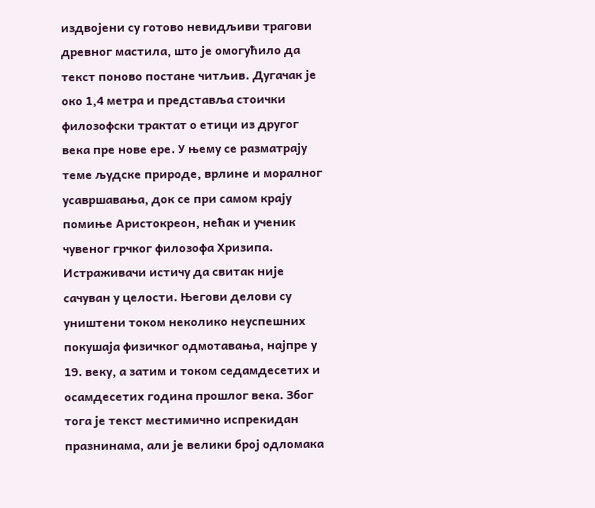издвојени су готово невидљиви трагови древног мастила, што је омогућило да текст поново постане читљив. Дугачак је око 1,4 метра и представља стоички филозофски трактат о етици из другог века пре нове ере. У њему се разматрају теме људске природе, врлине и моралног усавршавања, док се при самом крају помиње Аристокреон, нећак и ученик чувеног грчког филозофа Хризипа.
Истраживачи истичу да свитак није сачуван у целости. Његови делови су уништени током неколико неуспешних покушаја физичког одмотавања, најпре у 19. веку, а затим и током седамдесетих и осамдесетих година прошлог века. Због тога је текст местимично испрекидан празнинама, али је велики број одломака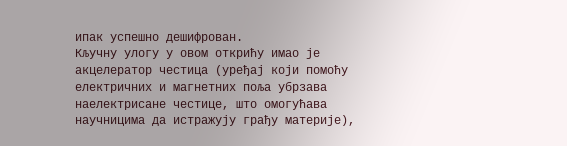ипак успешно дешифрован.
Кључну улогу у овом открићу имао је акцелератор честица (уређај који помоћу електричних и магнетних поља убрзава наелектрисане честице, што омогућава научницима да истражују грађу материје),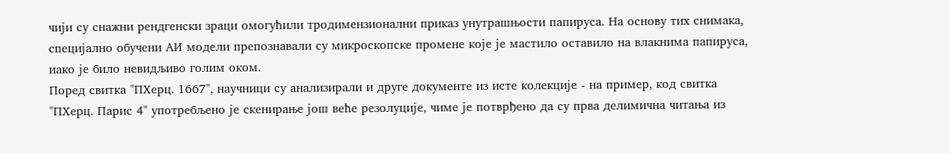чији су снажни рендгенски зраци омогућили тродимензионални приказ унутрашњости папируса. На основу тих снимака, специјално обучени АИ модели препознавали су микроскопске промене које је мастило оставило на влакнима папируса, иако је било невидљиво голим оком.
Поред свитка "ПХерц. 1667", научници су анализирали и друге документе из исте колекције - на пример, код свитка "ПХерц. Парис 4" употребљено је скенирање још веће резолуције, чиме је потврђено да су прва делимична читања из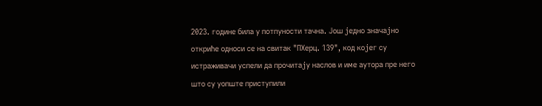2023. године била у потпуности тачна. Још једно значајно откриће односи се на свитак "ПХерц. 139", код којег су истраживачи успели да прочитају наслов и име аутора пре него што су уопште приступили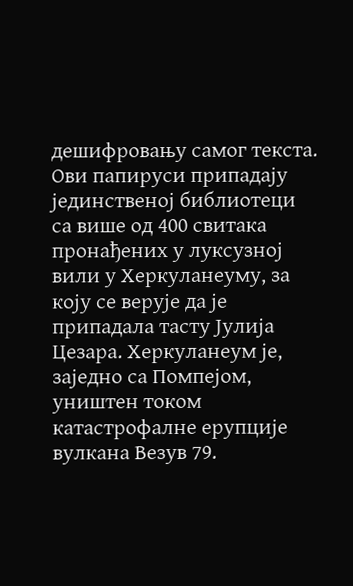дешифровању самог текста.
Ови папируси припадају јединственој библиотеци са више од 400 свитака пронађених у луксузној вили у Херкуланеуму, за коју се верује да је припадала тасту Јулија Цезара. Херкуланеум је, заједно са Помпејом, уништен током катастрофалне ерупције вулкана Везув 79.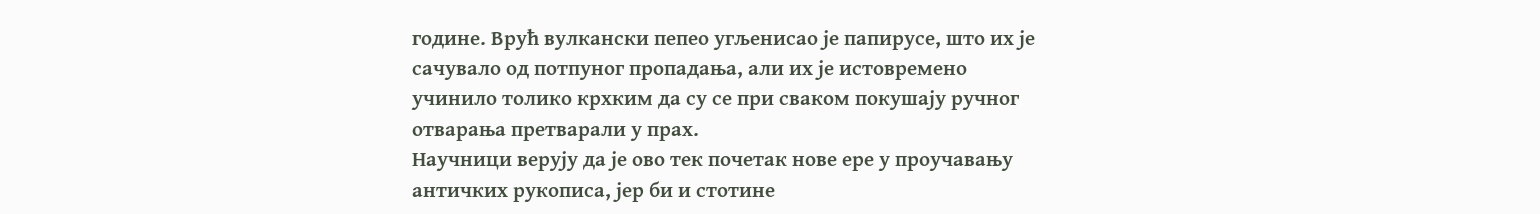године. Врућ вулкански пепео угљенисао је папирусе, што их је сачувало од потпуног пропадања, али их је истовремено учинило толико крхким да су се при сваком покушају ручног отварања претварали у прах.
Научници верују да је ово тек почетак нове ере у проучавању античких рукописа, јер би и стотине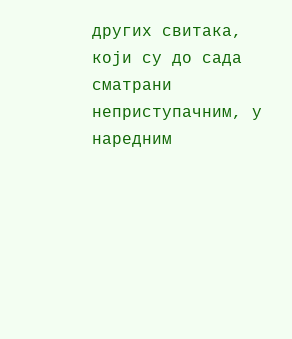других свитака, који су до сада сматрани неприступачним, у наредним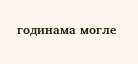годинама могле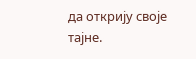да открију своје тајне.